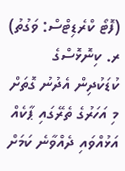(ފޮޓޯ ކްރެޑިޓްސް: ވަގުތު)
ރ. ކިނޮޅޮސްގެ ކުޑަކުދިން އެދުނު ގޮތަށް މި އަހަރުގެ ތެރޭގައި ޕާކެއް އަޅުއްވައި ދެއްވާނެ ކަމަށް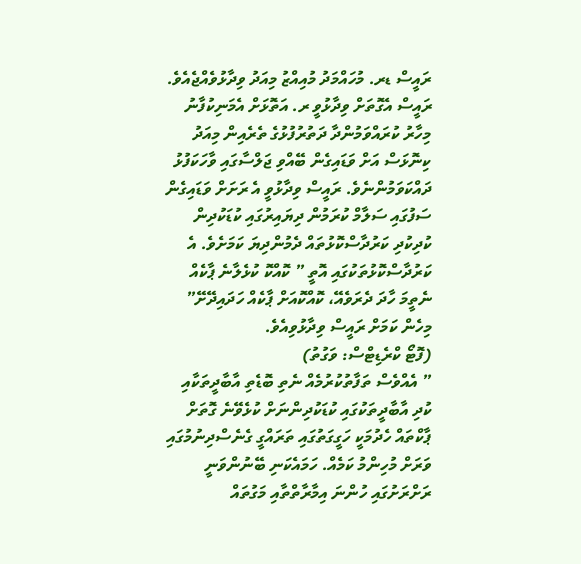ރައީސް ޑރ. މުހައްމަދު މުއިއްޒު މިއަދު ވިދާޅުވެއްޖެއެވެ. ރައީސް އެގޮތަށް ވިދާޅުވީ ރ. އަތޮޅަށް އެމަނިކުފާނު މިހާރު ކުރައްވަމުންދާ ދަތުރުފުޅުގެ ތެރެއިން މިއަދު ކިނޮޅަސް އަށް ވަޑައިގެން ބޭއްވި ޖަލްސާގައި ވާހަކަފުޅު ދައްކަވަމުންނެވެ. ރައީސް ވިދާޅުވީ އެ ރަށަށް ވަޑައިގެން ސަފުގައި ސަލާމް ކުރަމުން ދިޔައިރުގައި ކުޑަކުދިން ކުދިކުދި ކަރުދާސްކޮޅުތައް ދެމުންދިޔަ ކަމަށެވެ. އެ ކަރުދާސްކޮޅުތަކުގައި އޮތީ ” ކޮއްކޮ ކުޅެލާނެ ޕާކެއް ނެތީމަ ހާދަ ދެރަވެއޭ، ކޮއްކޮއަށް ޕާކެއް ހަދައިދޭށޭ” މިހެން ކަމަށް ރައީސް ވިދާޅުވިއެވެ.
(ފޮޓޯ ކްރެޑިޓްސް: ވަގުތު)
” އެއްވެސް ތަފާތުކުރުމެއް ނެތި ބޮޑެތި އާބާދީތަކާއި ކުދި އާބާދީތަކުގައި ކުޑަކުދިންނަށް ކުޅެވޭނެ ގޮތަށް ޕާކްތައް ހެދުމަކީ ހަގީގަތުގައި ތަރައްގީ ގެނެސްދިނުމުގައި ވަރަށް މުހިންމު ކަމެއް. ހަމައެކަނި ބޭނުންވަނީ ރަށްރަށުގައި ހުންނަ އިމާރާތްތާއި މަގުތައް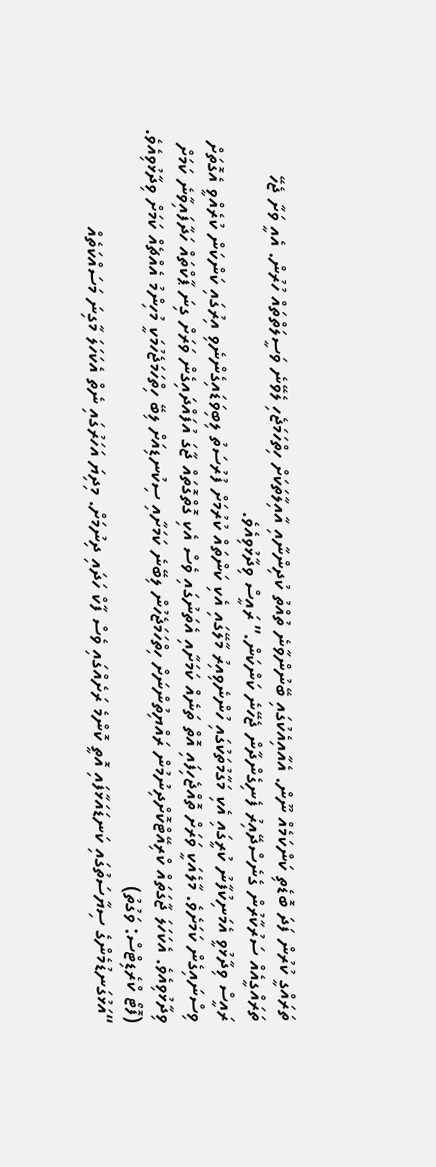ތަރައްގީ ކުރުން ފަދަ ބޮޑެތި ކަންކަމެއް ނޫން. އެއާއިއެކުގައި ބޭނުންވާނެ ތުއްތު ކުދިންނާއި އާއިލާތަކަށް ހިތްހަމަޖެހި ލެވޭނެ ވަސީލަތްތައް ހުރުން. އެއީ ވަށާ ޖެހޭ ތަރައްގީއެއް ސަރުކާރުން ގެނެސްދޭއިރު ފެނިގެންދާން ޖެހޭނެ ކަންކަން.” ރައީސް ވިދާޅުވިއެވެ.
ރައީސް ވިދާޅުވީ އެމަނިކުފާނު ކުރީގައި އެކި މަގާމުތަކުގައި ހުންނެވިއިރު މާލޭގައި އެކި ކަންތައް ކުރުމަށް ފުރުސަތު ލިބިވަޑައިގެންނެވި އިރުގައި ކަންކަން ކުރެއްވީ އެގޮތަށް ވިސްނައިގެން ކަމަށެވެ. މާލެއަކީ ވަރަށް ތޮއްޖެހިފައި އޮތް ތަނެއް ކަމަށާއި އެތަނުގައި ވެސް އެކި ގޮތްގޮތައް ޖާގަ އުފައްދައިގެން ވަރަށް ގިނަ ޕާކްތައް ހަދާފައިވާނެ ކަމަށް ވިދާޅުވިއެވެ. އެކަހަލަ ޖާގަތައް ކްރިއޭޓްކޮށްދިނުމުން ރައްޔިތުންނަށް ހިތްހަމަޖެހުން ލިބޭނެ ކަމަށާއި ސިކުނޑިއަށް ލިބޭ ހިތްހަމަޖެހުމަކީ މުހިންމު އެއްޗެއް ކަމަށް ވިދާޅުވިއެވެ.
(ފޮޓޯ ކްރެޑިޓްސް: ވަގުތު)
“އަޅުގަނޑުމެންގެ ސިޔާސަތުގައި ކަނޑައަޅާފައި އޮތީ ކޮންމެ ރަށެއްގައި ވެސް ފާކް ހަދައި ދިނުމަށް. މިދިޔަ އަހަރުގައި ނެތް އެކަހަލަ މާގިނަ މަސައްކަތެއް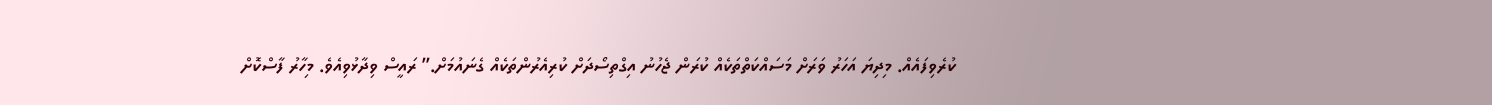ކުރެވިފައެއް. މިދިޔަ އަހަރު ވަރަށް މަސައްކަތްތަކެއް ކުރަން ޖެހުނު އިގްތިސޯދަށް ކުރިއެރުންތަކެއް ގެނައުމަށް.” ރައީސް ވިދާޅުވިއެވެ. މިހާރު ފާސްކޮށް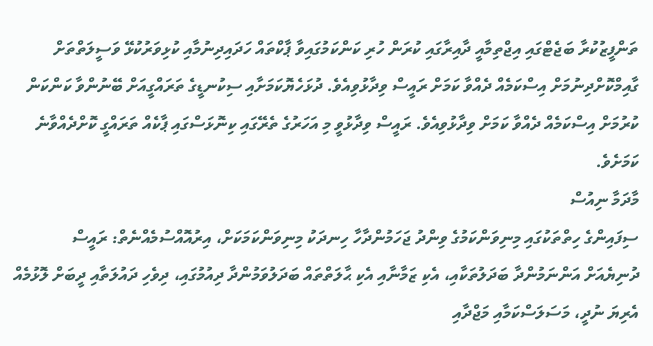ތަންފީޒުކުރާ ބަޖެޓްގައި އިޖްތިމާއީ ދާއިރާގައި ކުރަން ހުރި ކަންކަމުގައިވާ ޕާކްތައް ހަދައިދިނުމާއި ކުޅިވަރުކުޅޭ ވަސީލަތްތަށް ގާއިމްކޮށްދިނުމަށް އިސްކަމެއް ދެއްވާ ކަމަށް ރައީސް ވިދާޅުވިއެވެ. ދުޅަހެޔޮކަމަށާއި ސިކުނޑީގެ ތަރައްގީއަށް ބޭނުންވާ ކަންކަން ކުރުމަށް އިސްކަމެއް ދެއްވާ ކަމަށް ވިދާޅުވިއެވެ. ރައީސް ވިދާޅުވީ މި އަހަރުގެ ތެރޭގައި ކިނޮޅަސްގައި ޕާކެއް ތަރައްގީ ކޮށްދެއްވާނެ ކަމަށެވެ.
މާދަމާ ނިއުސް
ސިފައިންގެ ހިތްތަކުގައި މިނިވަންކަމުގެ ވިންދު ޖަހަމުންދާހާ ހިނދަކު މިނިވަންކަމަކަށް، އިރުއޮއްސުމެއްނެތް: ރައީސް
ދުނިޔެއަށް އަންނަމުންދާ ބަދަލުތަކާއި، އެކި ޒަމާނާއި އެކި ޙާލަތްތައް ބަދަލުވަމުންދާ ދިއުމުގައި، ދިވެހި ދައުލަތާއި ދީބަށް ލޮޅުމެއް އެރިޔަ ނުދީ، މަސަލަސްކަމާއި މަޖްދާއި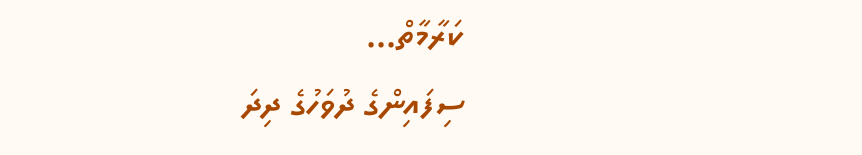ކަރާމާތް...
ސިފައިންގެ ދުވަހުގެ ދިދަ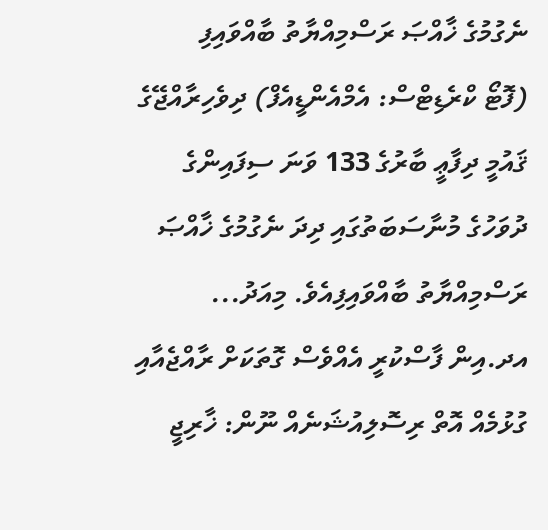ނެގުމުގެ ޚާއްޞަ ރަސްމިއްޔާތު ބާއްވައިފި
(ފޮޓޯ ކްރެޑިޓްސް: އެމްއެންޑީއެފް) ދިވެހިރާއްޖޭގެ ޤައުމީ ދިފާޢީ ބާރުގެ 133 ވަނަ ސިފައިންގެ ދުވަހުގެ މުނާސަބަތުގައި ދިދަ ނެގުމުގެ ޚާއްޞަ ރަސްމިއްޔާތު ބާއްވައިފިއެވެ. މިއަދު...
އދ.އިން ފާސްކުރީ އެއްވެސް ގޮތަކަށް ރާއްޖެއާއި ގުޅުމެއް އޮތް ރިސޮލިއުޝަނެއް ނޫން: ޚާރިޖީ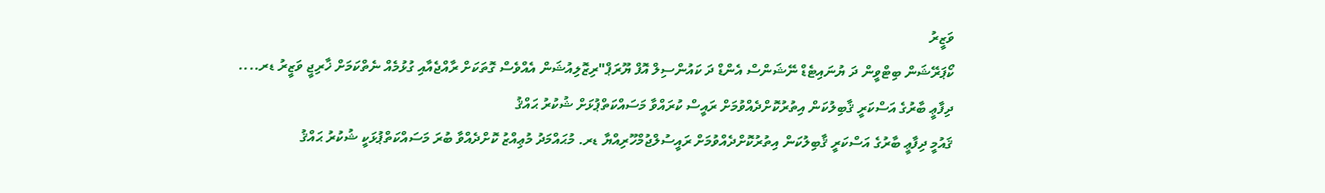ވަޒީރު
ކޯޕަރޭޝަން ބިޓްވީން ދަ ޔުނައިޓެޑް ނޭޝަންސް އެންޑް ދަ ކައުންސިލް އޮފް ޔޫރަޕް"ރިޒޮލިއުޝަން އެއްވެސް ގޮތަކަށް ރާއްޖެއާއި ގުޅުމެއް ނެތްކަމަށް ޚާރިޖީ ވަޒީރު ޑރ....
ދިފާޢީ ބާރުގެ އަސްކަރީ ޤާބިލުކަން އިތުރުކޮށްދެއްވުމަށް ރައީސް ކުރައްވާ މަސައްކަތްޕުޅަށް ޝުކުރު ޙައްޤު
ޤައުމީ ދިފާޢީ ބާރުގެ އަސްކަރީ ޤާބިލުކަން އިތުރުކޮށްދެއްވުމަށް ރައީސުލްޖުމްހޫރިއްޔާ ޑރ. މުޙައްމަދު މުޢިއްޒު ކޮށްދެއްވާ ބުރަ މަސައްކަތްޕުޅަކީ ޝުކުރު ޙައްޤު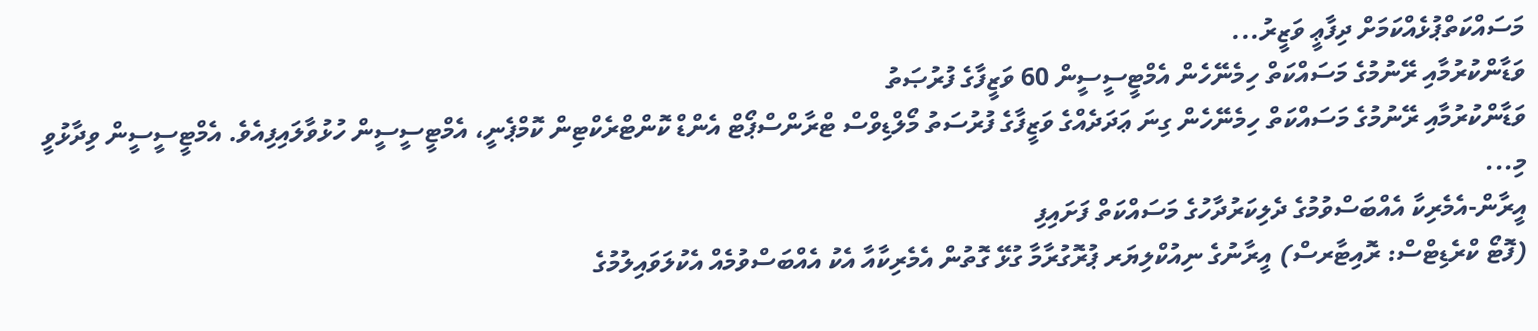މަސައްކަތްޕުޅެއްކަމަށް ދިފާޢީ ވަޒީރު...
ވަޑާންކުރުމާއި ރޭނުމުގެ މަސައްކަތް ހިމެނޭހެން އެމްޓީސީސީން 60 ވަޒީފާގެ ފުރުޞަތު
ވަޑާންކުރުމާއި ރޭނުމުގެ މަސައްކަތް ހިމެނޭހެން ގިނަ ޢަދަދެއްގެ ވަޒީފާގެ ފުރުސަތު މޯލްޑިވްސް ޓްރާންސްޕޯޓް އެންޑް ކޮންޓްރެކްޓިން ކޮމްޕެނީ، އެމްޓީސީސީން ހުޅުވާލައިފިއެވެ. އެމްޓީސީސީން ވިދާޅުވީ މި...
އީރާން-އެމެރިކާ އެއްބަސްވުމުގެ ދެލިކަރުދާހުގެ މަސައްކަތް ފަށައިފި
(ފޮޓޯ ކްރެޑިޓްސް: ރޮއިޓާރސް) އީރާނުގެ ނިއުކްލިޔަރ ޕުރޮގުރާމާ ގުޅޭ ގޮތުން އެމެރިކާއާ އެކު އެއްބަސްވުމެއް އެކުލަވައިލުމުގެ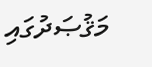މަޤުޞަދުގައި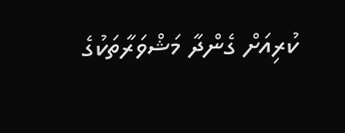ކުރިއަށް ގެންދާ މަޝްވަރާތަކުގެ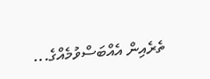ތެރެއިން އެއްބަސްވުމެއްގެ...